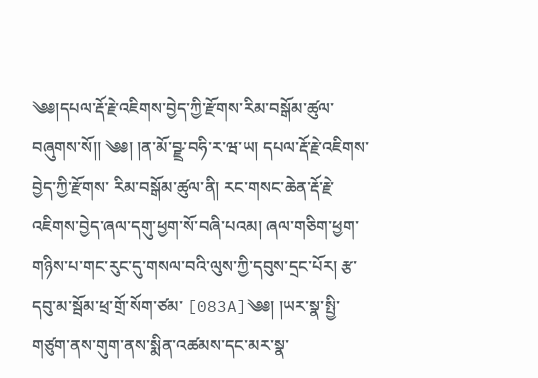༄༅།དཔལ་རྡོ་རྗེ་འཇིགས་བྱེད་ཀྱི་རྫོགས་རིམ་བསྒོམ་ཚུལ་བཞུགས་སོ།། ༄༅། །ན་མོ་བྫྲ་བཧི་ར་ཝ་ཡ། དཔལ་རྡོ་རྗེ་འཇིགས་བྱེད་ཀྱི་རྫོགས་ རིམ་བསྒོམ་ཚུལ་ནི། རང་གསང་ཆེན་རྡོ་རྗེ་འཇིགས་བྱེད་ཞལ་དགུ་ཕྱག་སོ་བཞི་པའམ། ཞལ་གཅིག་ཕྱག་གཉིས་པ་གང་རུང་དུ་གསལ་བའི་ལུས་ཀྱི་དབུས་དྲང་པོར། རྩ་དབུ་མ་སྦོམ་ཕྲ་གྲོ་སོག་ཙམ་ [083A]༄༅། །ཡར་སྣ་སྤྱི་གཙུག་ནས་གུག་ནས་སྨིན་འཚམས་དང་མར་སྣ་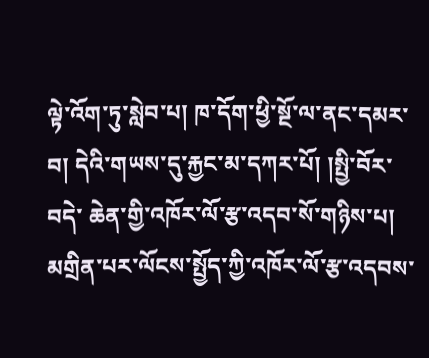ལྟེ་འོག་ཏུ་སླེབ་པ། ཁ་དོག་ཕྱི་སྔོ་ལ་ནང་དམར་བ། དེའི་གཡས་དུ་རྐྱང་མ་དཀར་པོ། །སྤྱི་བོར་བདེ་ ཆེན་གྱི་འཁོར་ལོ་རྩ་འདབ་སོ་གཉིས་པ། མགྲིན་པར་ལོངས་སྤྱོད་ཀྱི་འཁོར་ལོ་རྩ་འདབས་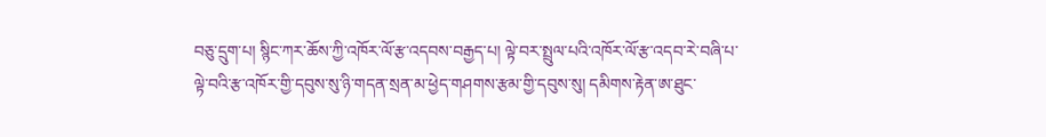བཅུ་དྲུག་པ། སྙིང་ཀར་ཆོས་ཀྱི་འཁོར་ལོ་རྩ་འདབས་བརྒྱད་པ། ལྟེ་བར་སྤྲུལ་པའི་འཁོར་ལོ་རྩ་འདབ་རེ་བཞི་པ་ ལྟེ་བའི་རྩ་འཁོར་གྱི་དབུས་སུ་ཉི་གདན་སྲན་མ་ཕྱེད་གཤགས་རྩམ་གྱི་དབུས་སུ། དམིགས་རྟེན་ཨ་ཐུང་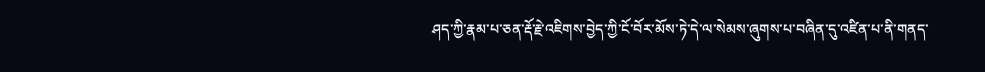ཤད་ཀྱི་རྣམ་པ་ཅན་རྡོ་རྗེ་འཇིགས་བྱེད་ཀྱི་ངོ་བོར་མོས་ཏེ་དེ་ལ་སེམས་ཞུགས་པ་བཞིན་དུ་འཛིན་པ་ནི་གནད་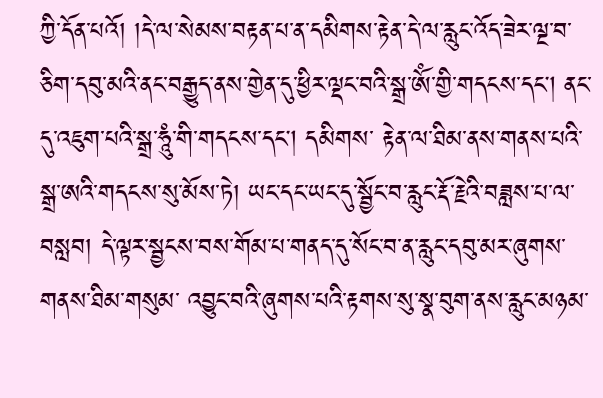ཀྱི་དོན་པའོ། །དེ་ལ་སེམས་བརྟན་པ་ན་དམིགས་རྟེན་དེ་ལ་རླུང་འོད་ཟེར་ལྔ་བ་ཅིག་དབུ་མའི་ནང་བརྒྱུད་ནས་གྱེན་དུ་ཕྱིར་ལྡང་བའི་སྒྲ་ཨོཾ་གྱི་གདངས་དང། ནང་དུ་འཇུག་པའི་སྒྲ་ཧཱུཾ་གི་གདངས་དང། དམིགས་ རྟེན་ལ་ཐིམ་ནས་གནས་པའི་སྒྲ་ཨའི་གདངས་སུ་མོས་ཏེ། ཡང་དང་ཡང་དུ་སྦྱོང་བ་རླུང་རྡོ་རྗེའི་བཟླས་པ་ལ་བསླབ། དེ་ལྟར་སྦྱངས་བས་གོམ་པ་གནད་དུ་སོང་བ་ན་རླུང་དབུ་མར་ཞུགས་གནས་ཐིམ་གསུམ་ འབྱུང་བའི་ཞུགས་པའི་རྟགས་སུ་སྣ་བུག་ནས་རླུང་མཉམ་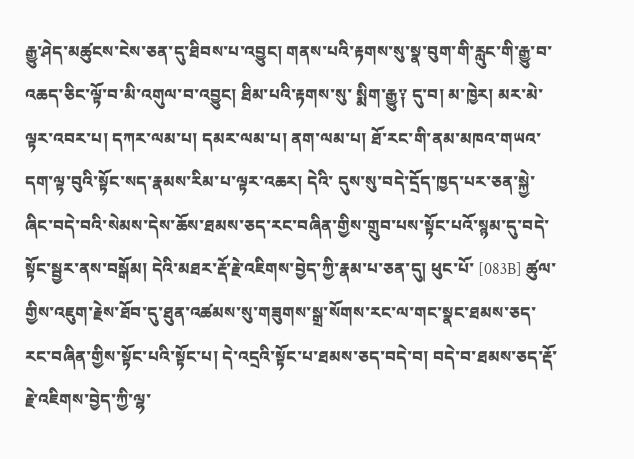རྒྱུ་ཤེད་མཚུངས་ངེས་ཅན་དུ་ཐིབས་པ་འབྱུང། གནས་པའི་རྟགས་སུ་སྣ་བུག་གི་རླུང་གི་རྒྱུ་བ་འཆད་ཅིང་ལྟོ་བ་མི་འགུལ་བ་འབྱུང། ཐིམ་པའི་རྟགས་སུ་ སྨིག་རྒྱུ༑ དུ་བ། མ་ཁྱེར། མར་མེ་ལྟར་འབར་པ། དཀར་ལམ་པ། དམར་ལམ་པ། ནག་ལམ་པ། ཐོ་རང་གི་ནམ་མཁའ་གཡའ་དག་ལྟ་བུའི་སྟོང་སད་རྣམས་རིམ་པ་ལྟར་འཆར། དེའི་ དུས་སུ་བདེ་དྲོད་ཁྱད་པར་ཅན་སྐྱེ་ཞིང་བདེ་བའི་སེམས་དེས་ཆོས་ཐམས་ཅད་རང་བཞིན་གྱིས་གྲུབ་པས་སྟོང་པའོ་སྙམ་དུ་བདེ་སྟོང་སྦྱར་ནས་བསྒོམ། དེའི་མཐར་རྡོ་རྗེ་འཇིགས་བྱེད་ཀྱི་རྣམ་པ་ཅན་དུ། ཕུང་པོ་ [083B] ཚུལ་གྱིས་འཇུག་རྗེས་ཐོབ་དུ་ཐུན་འཚམས་སུ་གཟུགས་སྒྲ་སོགས་རང་ལ་གང་སྣང་ཐམས་ཅད་རང་བཞིན་གྱིས་སྟོང་པའི་སྟོང་པ། དེ་འདྲའི་སྟོང་པ་ཐམས་ཅད་བདེ་བ། བདེ་བ་ཐམས་ཅད་རྡོ་རྗེ་འཇིགས་བྱེད་ཀྱི་ལྷ་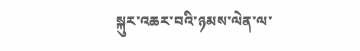སྐུར་འཆར་བའི་ཉམས་ལེན་ལ་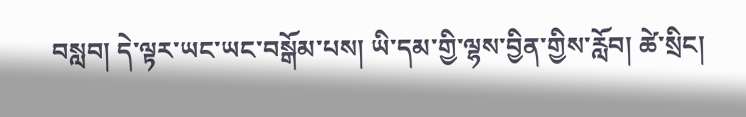བསླབ། དེ་ལྟར་ཡང་ཡང་བསྒོམ་པས། ཡི་དམ་གྱི་ལྷས་བྱིན་གྱིས་རློབ། ཚེ་སྲིང།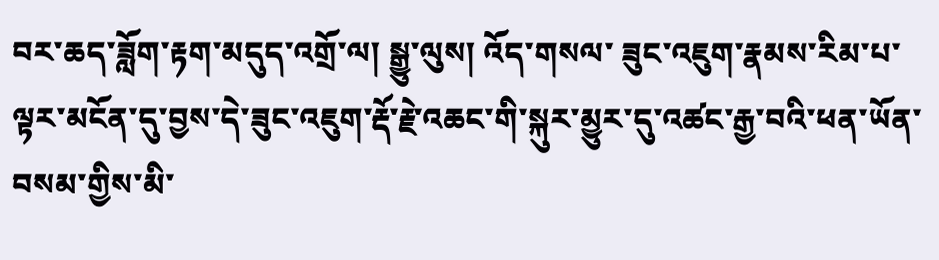བར་ཆད་ཟློག་རྟག་མདུད་འགྲོ་ལ། སྒྱུ་ལུས། འོད་གསལ་ ཟུང་འཇུག་རྣམས་རིམ་པ་ལྟར་མངོན་དུ་བྱས་དེ་ཟུང་འཇུག་རྡོ་རྗེ་འཆང་གི་སྐུར་མྱུར་དུ་འཚང་རྒྱ་བའི་ཕན་ཡོན་བསམ་གྱིས་མི་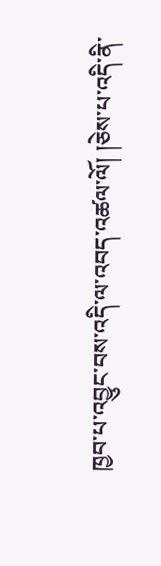ཁྱབ་པ་འབྱུང་བས་འདི་ལ་འབད་འཚལ་ལོ། །ཅེས་པ་འདི་ནི་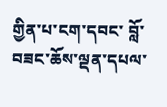གྱིན་པ་ངག་དབང་ བློ་བཟང་ཆོས་ལྡན་དཔལ་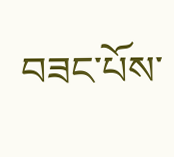བཟང་པོས་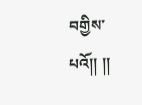བགྱིས་པའོ།། །།